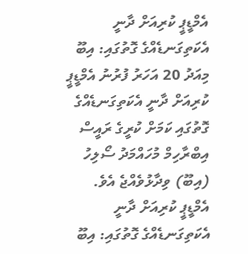އެމްޑީޕީ ކުރިއަށް ދާނީ އެކަތިގަނޑެއްގެ ގޮތުގައި: އިބޫ
މިއަދު 20 އަހަރު ފުރުނު އެމްޑީޕީ ކުރިއަށް ދާނީ އެކަތިގަނޑެއްގެ ގޮތުގައި ކަމަށް ކުރީގެ ރައީސް އިބްރާހިމް މުހައްމަދު ސޯލިހު (އިބޫ) ވިދާޅުވެއްޖެ އެވެ.
އެމްޑީޕީ ކުރިއަށް ދާނީ އެކަތިގަނޑެއްގެ ގޮތުގައި: އިބޫ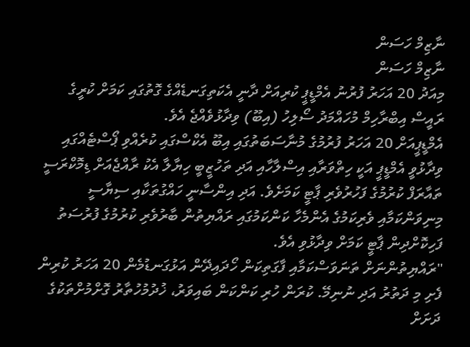ނާޒިމް ހަސަން
ނާޒިމް ހަސަން
މިއަދު 20 އަހަރު ފުރުނު އެމްޑީޕީ ކުރިއަށް ދާނީ އެކަތިގަނޑެއްގެ ގޮތުގައި ކަމަށް ކުރީގެ ރައީސް އިބްރާހިމް މުހައްމަދު ސޯލިހު (އިބޫ) ވިދާޅުވެއްޖެ އެވެ.
އެމްޑީޕީއަށް 20 އަހަރު ފުރުމުގެ މުނާސަބަތުގައި އިބޫ އެކްސްގައި ކުރެއްވި ޕޯސްޓެއްގައި ވިދާޅުވީ އެމްޑީޕީ އަކީ ހިތްވަރާއި އިސްލާހާއި އަދި ތަހުޒީބީ ހިޔާލާ އެކު ރާއްޖެއަށް ޑިމޮކްރަސީ ތައާރަފް ކުރުމުގެ ފަހުރުވެރި ޕާޓީ ކަމަށެވެ. އަދި އިންސާނީ ހައްގުތަކާއި ސިޔާސީ މިނިވަންކަމާއި ވެރިކަމުގެ އެންމެހާ ކަންކަމުގައި ރައްޔިތުން ބާރުވެރި ކުރުމުގެ ފުރުސަތު ފަހިކޮށްދިން ޕާޓީ ކަމަށް ވިދާޅުވި އެވެ.
"ރައްޔިތުންނަށް ތަނަވަސްކަމާއި ފާގަތިކަން ހޯދައިދޭން އަޅުގަނޑުމެން 20 އަހަރު ކުރިން ފެށި މި ދަތުރު އަދި ނުނިމޭ. ކުރަން ހުރި ކަންކަން ބައިވަރު، ޚުދުމުހުތާރު ގޮށްމުށްތަކުގެ ދަށަށް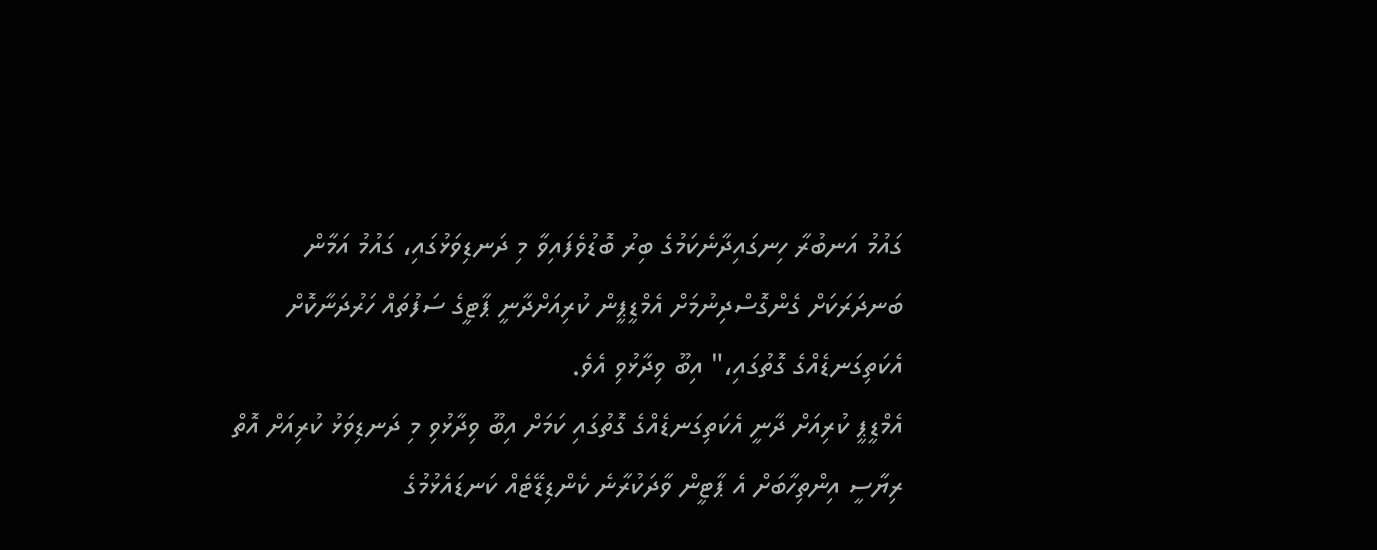ގައުމު އަނބުރާ ހިނގައިދާނެކަމުގެ ބިރު ބޮޑުވެފައިވާ މި ދަނޑިވަޅުގައި، ގައުމު އަމާން ބަނދަރަކަށް ގެންގޮސްދިނުމަށް އެމްޑީޕީން ކުރިއަށްދާނީ ޕާޓީގެ ސަފުތައް ހަރުދަނާކޮށް އެކަތިގަނޑެއްގެ ގޮތުގައި،" އިބޫ ވިދާޅުވި އެވެ.
އެމްޑީޕީ ކުރިއަށް ދާނީ އެކަތިގަނޑެއްގެ ގޮތުގައި ކަމަށް އިބޫ ވިދާޅުވި މި ދަނޑިވަޅު ކުރިއަށް އޮތް ރިޔާސީ އިންތިހާބަށް އެ ޕާޓީން ވާދަކުރާނެ ކެންޑިޑޭޓެއް ކަނޑައެޅުމުގެ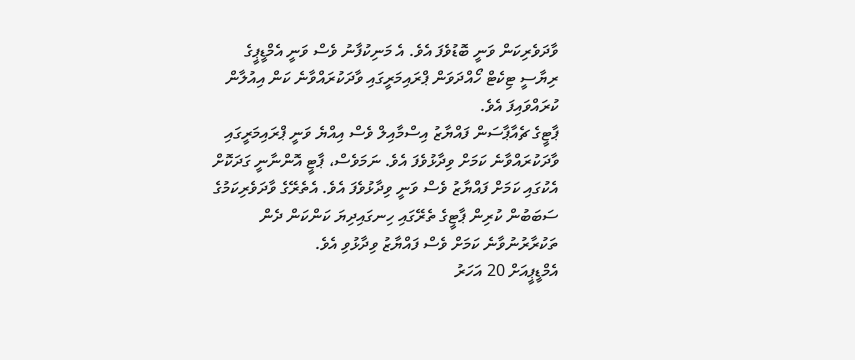ވާދަވެރިކަން ވަނީ ބޮޑުވެފަ އެވެ. އެ މަނިކުފާނު ވެސް ވަނީ އެމްޑީޕީގެ ރިޔާސީ ޓިކެޓް ހޯއްދަވަން ޕްރައިމަރީގައި ވާދަކުރައްވާނެ ކަން އިއުލާން ކުރައްވައިފަ އެވެ.
ޕާޓީގެ ޗެއާޕާސަން ފައްޔާޒު އިސްމާއިލް ވެސް އިއްޔެ ވަނީ ޕްރައިމަރީގައި ވާދަކުރައްވާނެ ކަމަށް ވިދާޅުވެފަ އެވެ. ނަމަވެސް، ޕާޓީ އޮންނާނީ ގަދަކޮށް އެކުގައި ކަމަށް ފައްޔާޒު ވެސް ވަނީ ވިދާޅުވެފަ އެވެ. އެތެރޭގެ ވާދަވެރިކަމުގެ ސަބަބުން ކުރިން ޕާޓީގެ ތެރޭގައި ހިނގައިދިޔަ ކަންކަން ދެން ތަކުރާރުނުވާނެ ކަމަށް ވެސް ފައްޔާޒު ވިދާޅުވި އެވެ.
އެމްޑީޕީއަށް 20 އަހަރު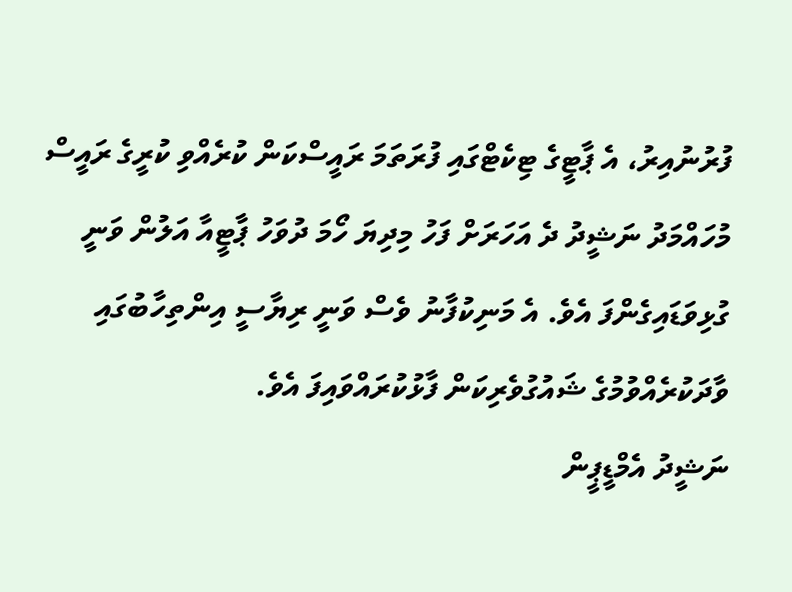ފުރުނުއިރު، އެ ޕާޓީގެ ޓިކެޓްގައި ފުރަތަމަ ރައީސްކަން ކުރެއްވި ކުރީގެ ރައީސް މުހައްމަދު ނަޝީދު ދެ އަހަރަށް ފަހު މިދިޔަ ހޯމަ ދުވަހު ޕާޓީއާ އަލުން ވަނީ ގުޅިވަޑައިގެންފަ އެވެ. އެ މަނިކުފާނު ވެސް ވަނީ ރިޔާސީ އިންތިހާބުގައި ވާދަކުރެއްވުމުގެ ޝައުގުވެރިކަން ފާޅުކުރައްވައިފަ އެވެ.
ނަޝީދު އެމްޑީޕީން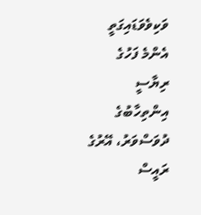ވަކިވެވަޑައިގަތީ އެންމެ ފަހުގެ ރިޔާސީ އިންތިހާބުގެ ދުވަސްވަރު، އޭރުގެ ރައީސް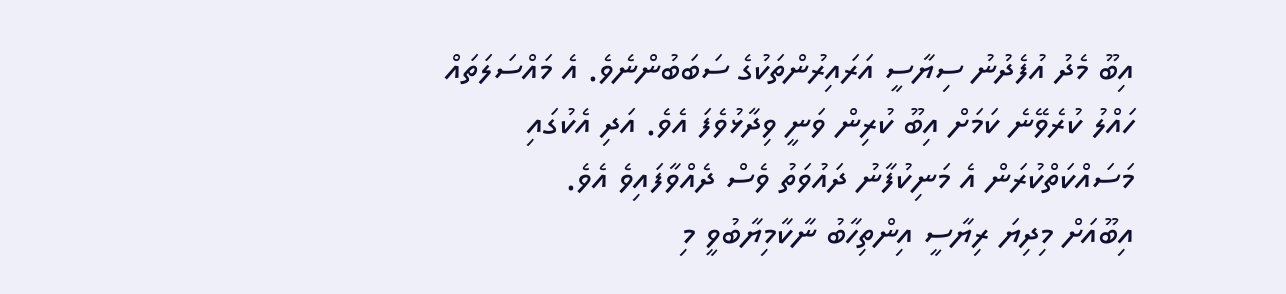އިބޫ މެދު އުފެދުނު ސިޔާސީ އަރައިރުންތަކުގެ ސަބަބުންނެވެ. އެ މައްސަލަތައް ހައްލު ކުރެވޭނެ ކަމަށް އިބޫ ކުރިން ވަނީ ވިދާޅުވެފަ އެވެ. އަދި އެކުގައި މަސައްކަތްކުރަން އެ މަނިކުފާނު ދައުވަތު ވެސް ދެއްވާފައިވެ އެވެ.
އިބޫއަށް މިދިޔަ ރިޔާސީ އިންތިހާބު ނާކާމިޔާބުވީ މި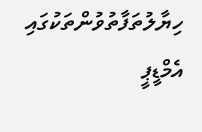ހިޔާލުތަފާތުވުންތަކުގައި އެމްޑީޕީ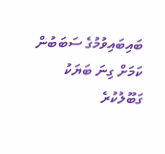ބައިބައިވުމުގެ ސަބަބުން ކަމަށް ގިނަ ބަޔަކު ގަބޫލުކުރެ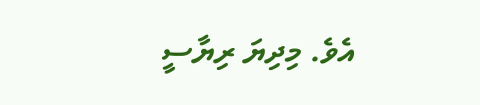އެވެ. މިދިޔަ ރިޔާސީ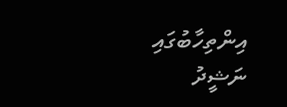އިންތިހާބުގައި ނަޝީދު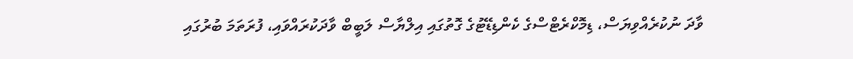ވާދަ ނުކުރެއްވިޔަސް، ޑިމޮކްރެޓްސްގެ ކެންޑިޑޭޓުގެ ގޮތުގައި އިލްޔާސް ލަބީބް ވާދަކުރައްވައި، ފުރަތަމަ ބުރުގައި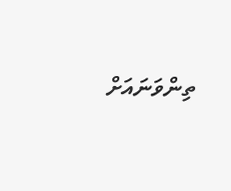ތިންވަނައަށް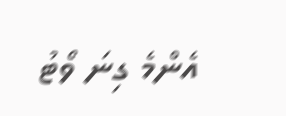އެންމެ ގިނަ ވޯޓު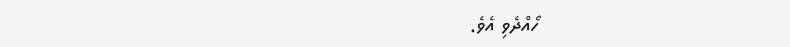ހޯއްދެވި އެވެ.